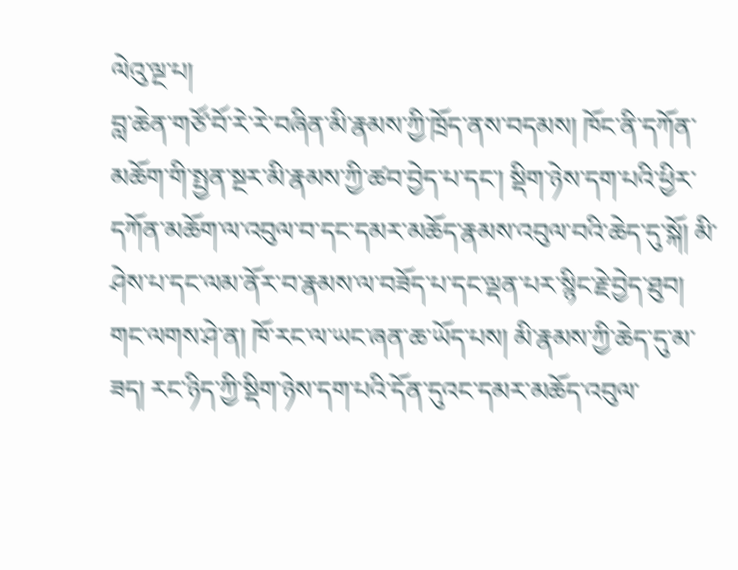ལེའུ་ལྔ་པ།
བླ་ཆེན་གཙོ་བོ་རེ་རེ་བཞིན་མི་རྣམས་ཀྱི་ཁྲོད་ནས་བདམས། ཁོང་ནི་དཀོན་མཆོག་གི་སྤྱན་སྔར་མི་རྣམས་ཀྱི་ཚབ་བྱེད་པ་དང་། སྡིག་ཉེས་དག་པའི་ཕྱིར་དཀོན་མཆོག་ལ་འབུལ་བ་དང་དམར་མཆོད་རྣམས་འབུལ་བའི་ཆེད་དུ་སྐོ། མི་ཤེས་པ་དང་ལམ་ནོར་བ་རྣམས་ལ་བཟོད་པ་དང་ལྡན་པར་སྙིང་རྗེ་བྱེད་ཐུབ། གང་ལགས་ཤེ་ན། ཁོ་རང་ལ་ཡང་ཞན་ཆ་ཡོད་པས། མི་རྣམས་ཀྱི་ཆེད་དུ་མ་ཟད། རང་ཉིད་ཀྱི་སྡིག་ཉེས་དག་པའི་དོན་དུའང་དམར་མཆོད་འབུལ་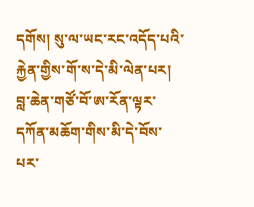དགོས། སུ་ལ་ཡང་རང་འདོད་པའི་རྐྱེན་གྱིས་གོ་ས་དེ་མི་ལེན་པར། བླ་ཆེན་གཙོ་བོ་ཨ་རོན་ལྟར་དཀོན་མཆོག་གིས་མི་དེ་བོས་པར་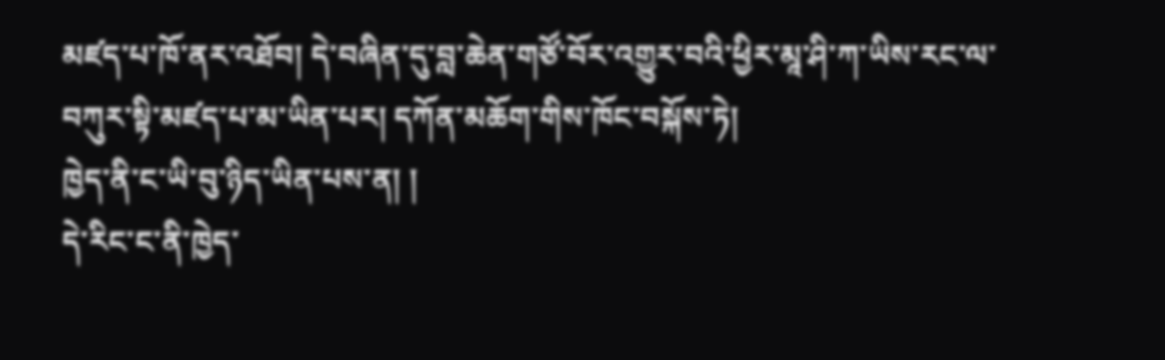མཛད་པ་ཁོ་ནར་འཐོབ། དེ་བཞིན་དུ་བླ་ཆེན་གཙོ་བོར་འགྱུར་བའི་ཕྱིར་མཱ་ཤི་ཀ་ཡིས་རང་ལ་བཀུར་སྟི་མཛད་པ་མ་ཡིན་པར། དཀོན་མཆོག་གིས་ཁོང་བསྐོས་ཏེ།
ཁྱེད་ནི་ང་ཡི་བུ་ཉིད་ཡིན་པས་ན། །
དེ་རིང་ང་ནི་ཁྱེད་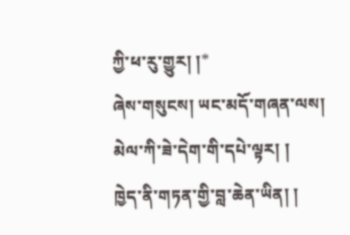ཀྱི་ཕ་རུ་གྱུར། །*
ཞེས་གསུངས། ཡང་མདོ་གཞན་ལས།
མེལ་ཀི་ཟེ་དེག་གི་དཔེ་ལྟར། །
ཁྱེད་ནི་གཏན་གྱི་བླ་ཆེན་ཡིན། །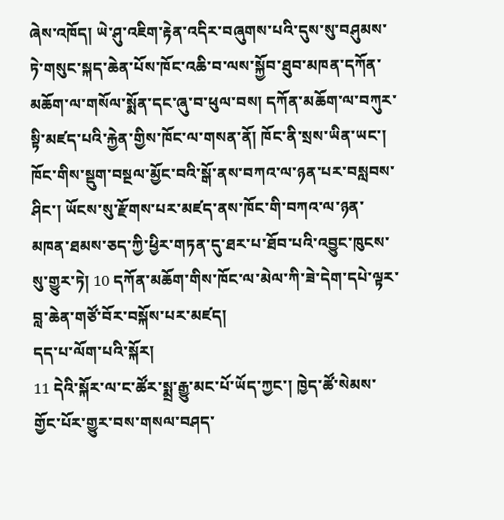ཞེས་འཁོད། ཡེ་ཤུ་འཇིག་རྟེན་འདིར་བཞུགས་པའི་དུས་སུ་བཤུམས་ཏེ་གསུང་སྐད་ཆེན་པོས་ཁོང་འཆི་བ་ལས་སྐྱོབ་ཐུབ་མཁན་དཀོན་མཆོག་ལ་གསོལ་སྨོན་དང་ཞུ་བ་ཕུལ་བས། དཀོན་མཆོག་ལ་བཀུར་སྟི་མཛད་པའི་རྐྱེན་གྱིས་ཁོང་ལ་གསན་ནོ། ཁོང་ནི་སྲས་ཡིན་ཡང་། ཁོང་གིས་སྡུག་བསྔལ་མྱོང་བའི་སྒོ་ནས་བཀའ་ལ་ཉན་པར་བསླབས་ཤིང་། ཡོངས་སུ་རྫོགས་པར་མཛད་ནས་ཁོང་གི་བཀའ་ལ་ཉན་མཁན་ཐམས་ཅད་ཀྱི་ཕྱིར་གཏན་དུ་ཐར་པ་ཐོབ་པའི་འབྱུང་ཁུངས་སུ་གྱུར་ཏེ། 10 དཀོན་མཆོག་གིས་ཁོང་ལ་མེལ་ཀི་ཟེ་དེག་དཔེ་ལྟར་བླ་ཆེན་གཙོ་བོར་བསྐོས་པར་མཛད།
དད་པ་ལོག་པའི་སྐོར།
11 དེའི་སྐོར་ལ་ང་ཚོར་སྨྲ་རྒྱུ་མང་པོ་ཡོད་ཀྱང་། ཁྱེད་ཚོ་སེམས་གྱོང་པོར་གྱུར་བས་གསལ་བཤད་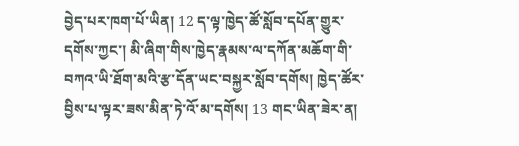བྱེད་པར་ཁག་པོ་ཡིན། 12 ད་ལྟ་ཁྱེད་ཚོ་སློབ་དཔོན་གྱུར་དགོས་ཀྱང་། མི་ཞིག་གིས་ཁྱེད་རྣམས་ལ་དཀོན་མཆོག་གི་བཀའ་ཡི་ཐོག་མའི་རྩ་དོན་ཡང་བསྐྱར་སློབ་དགོས། ཁྱེད་ཚོར་བྱིས་པ་ལྟར་ཟས་མིན་ཏེ་འོ་མ་དགོས། 13 གང་ཡིན་ཟེར་ན།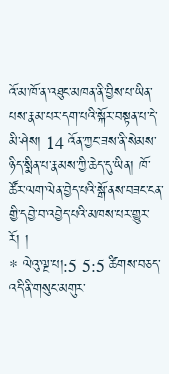འོ་མ་ཁོ་ན་འཐུང་མཁན་ནི་བྱིས་པ་ཡིན་པས་རྣམ་པར་དག་པའི་སྐོར་བསྟན་པ་དེ་མི་ཤེས། 14 འོན་ཀྱང་ཟས་ནི་སེམས་ཉིད་སྨིན་པ་རྣམས་ཀྱི་ཆེད་དུ་ཡིན། ཁོ་ཚོར་ལག་ལེན་བྱེད་པའི་སྒོ་ནས་བཟང་ངན་གྱི་དབྱེ་བ་འབྱེད་པའི་མཁས་པར་གྱུར་རོ། །
* ལེའུ་ལྔ་པ།:5 5:5 ཚིགས་བཅད་འདི་ནི་གསུང་མགུར་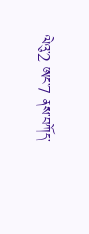ལེའུ་2 ཨང་7 ནས་བཀོད་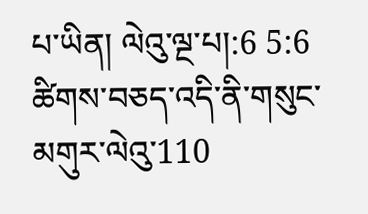པ་ཡིན། ལེའུ་ལྔ་པ།:6 5:6 ཚིགས་བཅད་འདི་ནི་གསུང་མགུར་ལེའུ་110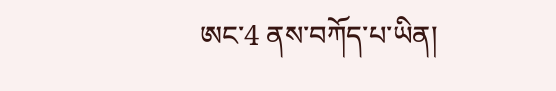ཨང་4 ནས་བཀོད་པ་ཡིན།